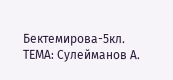Бектемирова-5кл.
ТЕМА: Сулейманов А.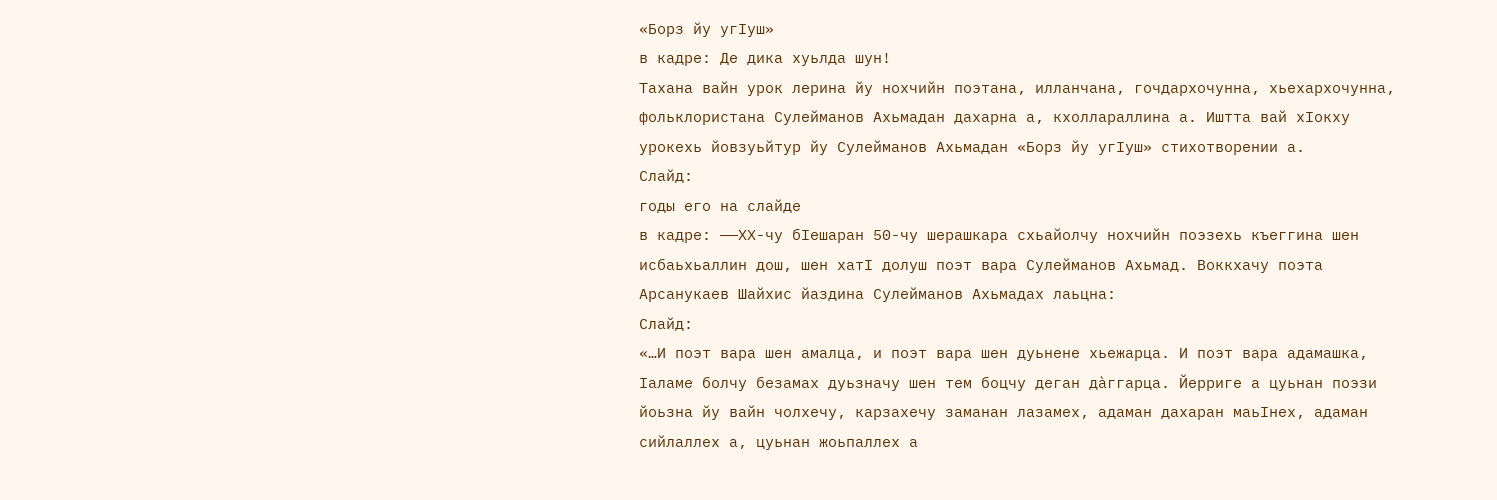«Борз йу угIуш»
в кадре: Де дика хуьлда шун!
Тахана вайн урок лерина йу нохчийн поэтана, илланчана, гочдархочунна, хьехархочунна, фольклористана Сулейманов Ахьмадан дахарна а, кхоллараллина а. Иштта вай хIокху урокехь йовзуьйтур йу Сулейманов Ахьмадан «Борз йу угIуш» стихотворении а.
Слайд:
годы его на слайде
в кадре: ——ХХ-чу бIешаран 50-чу шерашкара схьайолчу нохчийн поэзехь къеггина шен исбаьхьаллин дош, шен хатI долуш поэт вара Сулейманов Ахьмад. Воккхачу поэта Арсанукаев Шайхис йаздина Сулейманов Ахьмадах лаьцна:
Слайд:
«…И поэт вара шен амалца, и поэт вара шен дуьнене хьежарца. И поэт вара адамашка, Iаламе болчу безамах дуьзначу шен тем боцчу деган дàггарца. Йерриге а цуьнан поэзи йоьзна йу вайн чолхечу, карзахечу заманан лазамех, адаман дахаран маьIнех, адаман сийлаллех а, цуьнан жоьпаллех а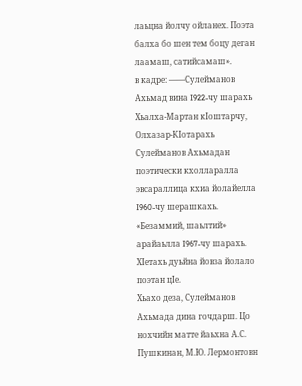лаьцна йолчу ойланех. Поэта балха бо шен тем боцу деган лаамаш, сатийсамаш».
в кадре: ——Сулейманов Ахьмад вина I922-чу шарахь Хьалха-Мартан кIоштарчу, Олхазар-КIотарахь
Сулейманов Ахьмадан поэтически кхолларалла эвсараллица кхиа йолайелла I960-чу шерашкахь.
«Безаммий, шаьлтий» арайаьлла I967-чу шарахь. ХIетахь дуьйна йовза йолало поэтан цIе.
Хьахо деза, Сулейманов Ахьмада дина гочдарш. Цо нохчийн матте йаьхна А.С. Пушкинан, М.Ю. Лермонтовн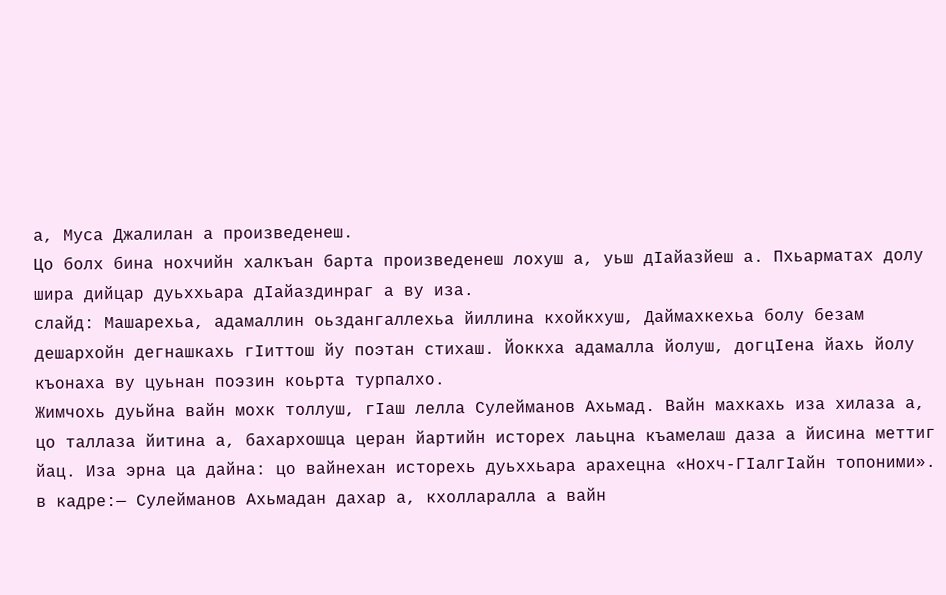а, Муса Джалилан а произведенеш.
Цо болх бина нохчийн халкъан барта произведенеш лохуш а, уьш дIайазйеш а. Пхьарматах долу шира дийцар дуьххьара дIайаздинраг а ву иза.
слайд: Машарехьа, адамаллин оьздангаллехьа йиллина кхойкхуш, Даймахкехьа болу безам дешархойн дегнашкахь гIиттош йу поэтан стихаш. Йоккха адамалла йолуш, догцIена йахь йолу къонаха ву цуьнан поэзин коьрта турпалхо.
Жимчохь дуьйна вайн мохк толлуш, гIаш лелла Сулейманов Ахьмад. Вайн махкахь иза хилаза а, цо таллаза йитина а, бахархошца церан йартийн исторех лаьцна къамелаш даза а йисина меттиг йац. Иза эрна ца дайна: цо вайнехан исторехь дуьххьара арахецна «Нохч-ГIалгIайн топоними».
в кадре:— Сулейманов Ахьмадан дахар а, кхолларалла а вайн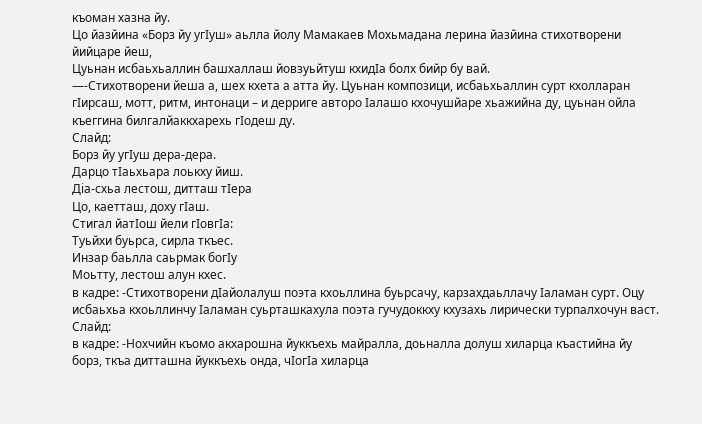къоман хазна йу.
Цо йазйина «Борз йу угIуш» аьлла йолу Мамакаев Мохьмадана лерина йазйина стихотворени йийцаре йеш,
Цуьнан исбаьхьаллин башхаллаш йовзуьйтуш кхидIа болх бийр бу вай.
—-Стихотворени йеша а, шех кхета а атта йу. Цуьнан композици, исбаьхьаллин сурт кхолларан гIирсаш, мотт, ритм, интонаци – и дерриге авторо Iалашо кхочушйаре хьажийна ду, цуьнан ойла къеггина билгалйаккхарехь гIодеш ду.
Слайд:
Борз йу угIуш дера-дера.
Дарцо тIаьхьара лоькху йиш.
Дiа-схьа лестош, дитташ тIера
Цо, каетташ, доху гIаш.
Стигал йатIош йели гIовгIа:
Туьйхи буьрса, сирла ткъес.
Инзар баьлла саьрмак богIу
Моьтту, лестош алун кхес.
в кадре: -Стихотворени дIайолалуш поэта кхоьллина буьрсачу, карзахдаьллачу Iаламан сурт. Оцу исбаьхьа кхоьллинчу Iаламан суьрташкахула поэта гучудоккху кхузахь лирически турпалхочун васт.
Слайд:
в кадре: -Нохчийн къомо акхарошна йуккъехь майралла, доьналла долуш хиларца къастийна йу борз, ткъа дитташна йуккъехь онда, чIогIа хиларца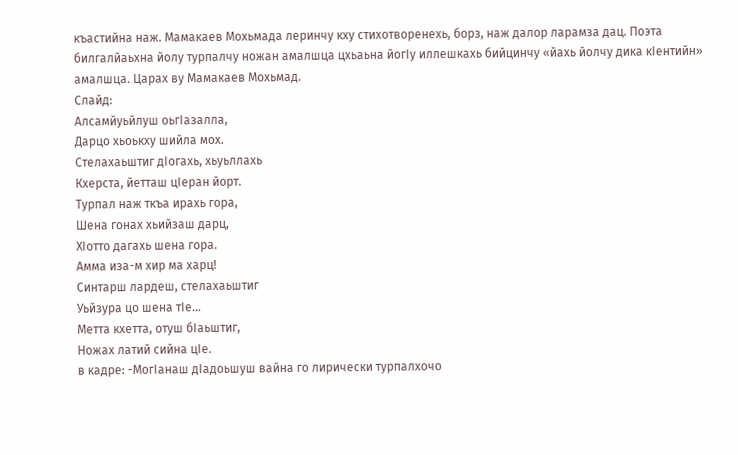къастийна наж. Мамакаев Мохьмада леринчу кху стихотворенехь, борз, наж далор ларамза дац. Поэта билгалйаьхна йолу турпалчу ножан амалшца цхьаьна йогIу иллешкахь бийцинчу «йахь йолчу дика кIентийн» амалшца. Царах ву Мамакаев Мохьмад.
Слайд:
Алсамйуьйлуш оьгIазалла,
Дарцо хьоькху шийла мох.
Стелахаьштиг дIогахь, хьуьллахь
Кхерста, йетташ цIеран йорт.
Турпал наж ткъа ирахь гора,
Шена гонах хьийзаш дарц,
ХIотто дагахь шена гора.
Амма иза-м хир ма харц!
Синтарш лардеш, стелахаьштиг
Уьйзура цо шена тIе…
Метта кхетта, отуш бIаьштиг,
Ножах латий сийна цIе.
в кадре: -МогIанаш дIадоьшуш вайна го лирически турпалхочо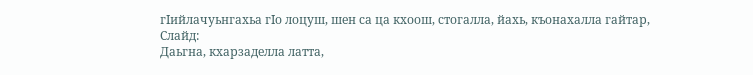гIийлачуьнгахьа гIо лоцуш, шен са ца кхоош, стогалла, йахь, къонахалла гайтар,
Слайд:
Даьгна, кхарзаделла латта,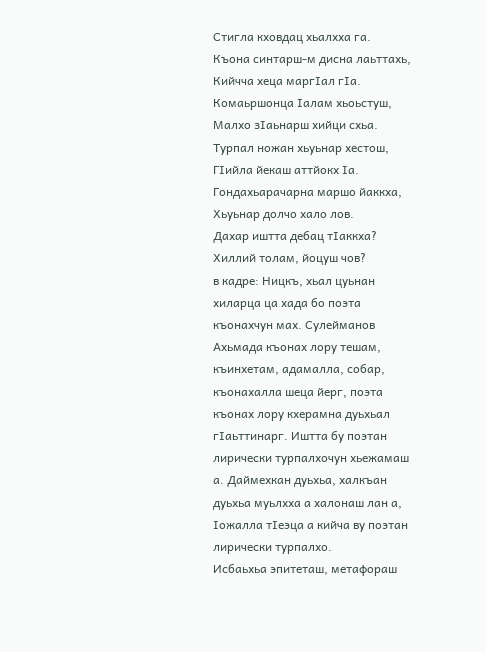Стигла кховдац хьaлхха га.
Къона синтарш-м дисна лаьттахь,
Кийчча хеца маргIал гIа.
Комаьршонца Iалам хьоьстуш,
Малхо зIаьнарш хийци схьа.
Турпал ножан хьуьнар хестош,
ГIийла йекаш аттйокх Iа.
Гондахьарачарна маршо йаккха,
Хьуьнар долчо хало лов.
Дахар иштта дебац тIаккха?
Хиллий толам, йоцуш чов?
в кадре: Ницкъ, хьал цуьнан хиларца ца хада бо поэта къонахчун мах. Сулейманов Ахьмада къонах лору тешам, къинхетам, адамалла, собар, къонахалла шеца йерг, поэта къонах лору кхерамна дуьхьал гIаьттинарг. Иштта бу поэтан лирически турпалхочун хьежамаш а. Даймехкан дуьхьа, халкъан дуьхьа муьлхха а халонаш лан а, Iожалла тIеэца а кийча ву поэтан лирически турпалхо.
Исбаьхьа эпитеташ, метафораш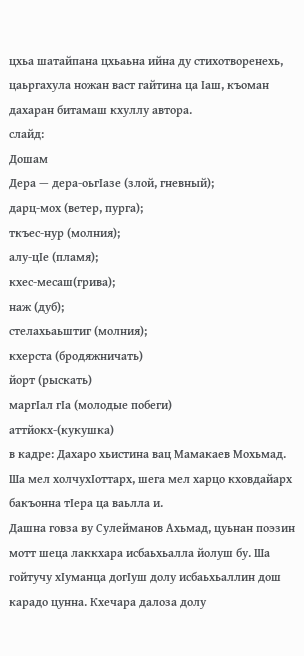цхьа шатайпана цхьаьна ийна ду стихотворенехь, цаьргахула ножан васт гайтина ца Iаш, къоман дахаран битамаш кхуллу автора.
слайд:
Дошам
Дера — дера-оьгIазе (злой, гневный);
дарц-мох (ветер, пурга);
ткъес-нур (молния);
алу-цIе (пламя);
кхес-месаш(грива);
наж (дуб);
стелахьаьштиг (молния);
кхерста (бродяжничать)
йорт (рыскать)
маргIал гIа (молодые побеги)
аттйокх-(кукушка)
в кадре: Дахаро хьистина вац Мамакаев Мохьмад. Ша мел холчухIоттарх, шега мел харцо кховдайарх бакъонна тIера ца ваьлла и.
Дашна говза ву Сулейманов Ахьмад, цуьнан поэзин мотт шеца лаккхара исбаьхьалла йолуш бу. Ша гойтучу хIуманца догIуш долу исбаьхьаллин дош карадо цунна. Кхечара далоза долу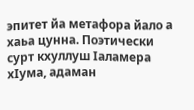эпитет йа метафора йало а хаьа цунна. Поэтически сурт кхуллуш Iаламера хIума, адаман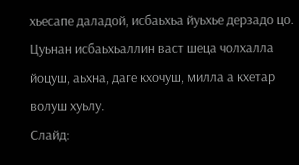хьесапе даладой, исбаьхьа йуьхье дерзадо цо. Цуьнан исбаьхьаллин васт шеца чолхалла йоцуш, аьхна, даге кхочуш, милла а кхетар волуш хуьлу.
Слайд: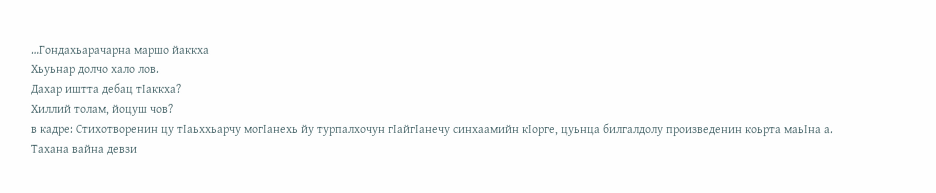…Гондахьарачарна маршо йаккха
Хьуьнар долчо хало лов.
Дахар иштта дебац тIаккха?
Хиллий толам, йоцуш чов?
в кадре: Стихотворенин цу тIаьххьарчу могIанехь йу турпалхочун гIайгIанечу синхаамийн кIорге, цуьнца билгалдолу произведенин коьрта маьIна а.
Тахана вайна девзи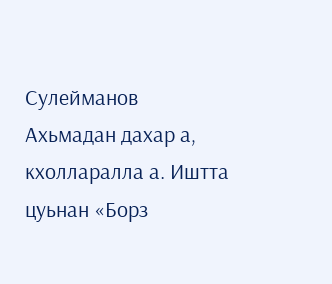Сулейманов Ахьмадан дахар а, кхолларалла а. Иштта цуьнан «Борз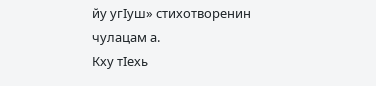йу угIуш» стихотворенин чулацам а.
Кху тIехь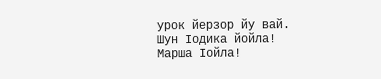урок йерзор йу вай.
Шун Iодика йойла!
Марша Iойла!